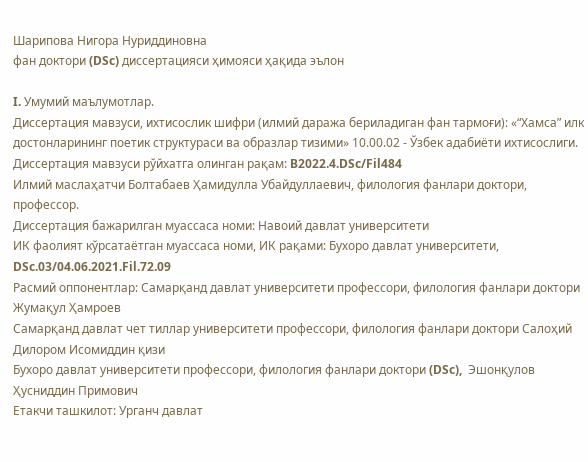Шарипова Нигора Нуриддиновна
фан доктори (DSc) диссертацияси ҳимояси ҳақида эълон

I. Умумий маълумотлар.
Диссертация мавзуси, ихтисослик шифри (илмий даража бериладиган фан тармоғи): «“Хамса” илк достонларининг поетик структураси ва образлар тизими» 10.00.02 - Ўзбек адабиёти ихтисослиги.
Диссертация мавзуси рўйхатга олинган рақам: B2022.4.DSc/Fil484
Илмий маслаҳатчи Болтабаев Ҳамидулла Убайдуллаевич, филология фанлари доктори, профессор.
Диссертация бажарилган муассаса номи: Навоий давлат университети
ИК фаолият кўрсатаётган муассаса номи, ИК рақами: Бухоро давлат университети, DSc.03/04.06.2021.Fil.72.09
Расмий оппонентлар: Самарқанд давлат университети профессори, филология фанлари доктори Жумақул Ҳамроев
Самарқанд давлат чет тиллар университети профессори, филология фанлари доктори Салоҳий Дилором Исомиддин қизи
Бухоро давлат университети профессори, филология фанлари доктори (DSc),  Эшонқулов Ҳусниддин Примович
Етакчи ташкилот: Урганч давлат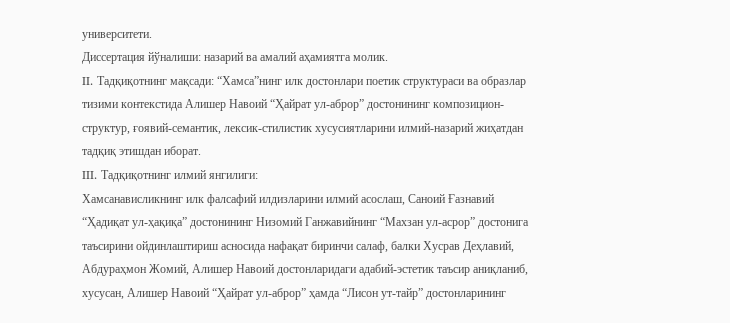университети.
Диссертация йўналиши: назарий ва амалий аҳамиятга молик.
II. Тадқиқотнинг мақсади: “Хамса”нинг илк достонлари поетик структураси ва образлар тизими контекстида Алишер Навоий “Ҳайрат ул-аброр” достонининг композицион-структур, ғоявий-семантик, лексик-стилистик хусусиятларини илмий-назарий жиҳатдан тадқиқ этишдан иборат.
III. Тадқиқотнинг илмий янгилиги:
Хамсанависликнинг илк фалсафий илдизларини илмий асослаш, Саноий Ғазнавий “Ҳадиқат ул-ҳақиқа” достонининг Низомий Ганжавийнинг “Махзан ул-асрор” достонига таъсирини ойдинлаштириш асносида нафақат биринчи салаф, балки Хусрав Деҳлавий, Абдураҳмон Жомий, Алишер Навоий достонларидаги адабий-эстетик таъсир аниқланиб, хусусан, Алишер Навоий “Ҳайрат ул-аброр” ҳамда “Лисон ут-тайр” достонларининг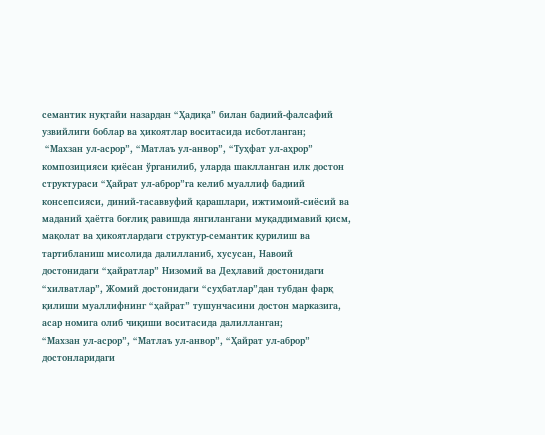семантик нуқтайи назардан “Ҳадиқа” билан бадиий-фалсафий узвийлиги боблар ва ҳикоятлар воситасида исботланган;
 “Махзан ул-асрор”, “Матлаъ ул-анвор”, “Туҳфат ул-аҳрор” композицияси қиёсан ўрганилиб, уларда шаклланган илк достон структураси “Ҳайрат ул-аброр”га келиб муаллиф бадиий консепсияси, диний-тасаввуфий қарашлари, ижтимоий-сиёсий ва маданий ҳаётга боғлиқ равишда янгилангани муқаддимавий қисм, мақолат ва ҳикоятлардаги структур-семантик қурилиш ва тартибланиш мисолида далилланиб, хусусан, Навоий достонидаги “ҳайратлар” Низомий ва Деҳлавий достонидаги “хилватлар”, Жомий достонидаги “суҳбатлар”дан тубдан фарқ қилиши муаллифнинг “ҳайрат” тушунчасини достон марказига, асар номига олиб чиқиши воситасида далилланган;
“Махзан ул-асрор”, “Матлаъ ул-анвор”, “Ҳайрат ул-аброр” достонларидаги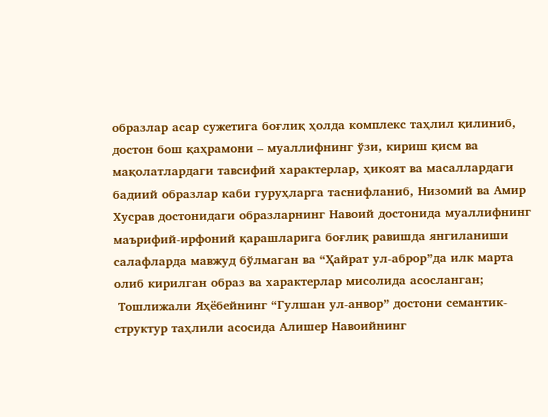образлар асар сужетига боғлиқ ҳолда комплекс таҳлил қилиниб, достон бош қаҳрамони – муаллифнинг ўзи, кириш қисм ва мақолатлардаги тавсифий характерлар, ҳикоят ва масаллардаги бадиий образлар каби гуруҳларга таснифланиб, Низомий ва Амир Хусрав достонидаги образларнинг Навоий достонида муаллифнинг маърифий-ирфоний қарашларига боғлиқ равишда янгиланиши салафларда мавжуд бўлмаган ва “Ҳайрат ул-аброр”да илк марта олиб кирилган образ ва характерлар мисолида асосланган;
 Тошлижали Яҳёбейнинг “Гулшан ул-анвор” достони семантик-структур таҳлили асосида Алишер Навоийнинг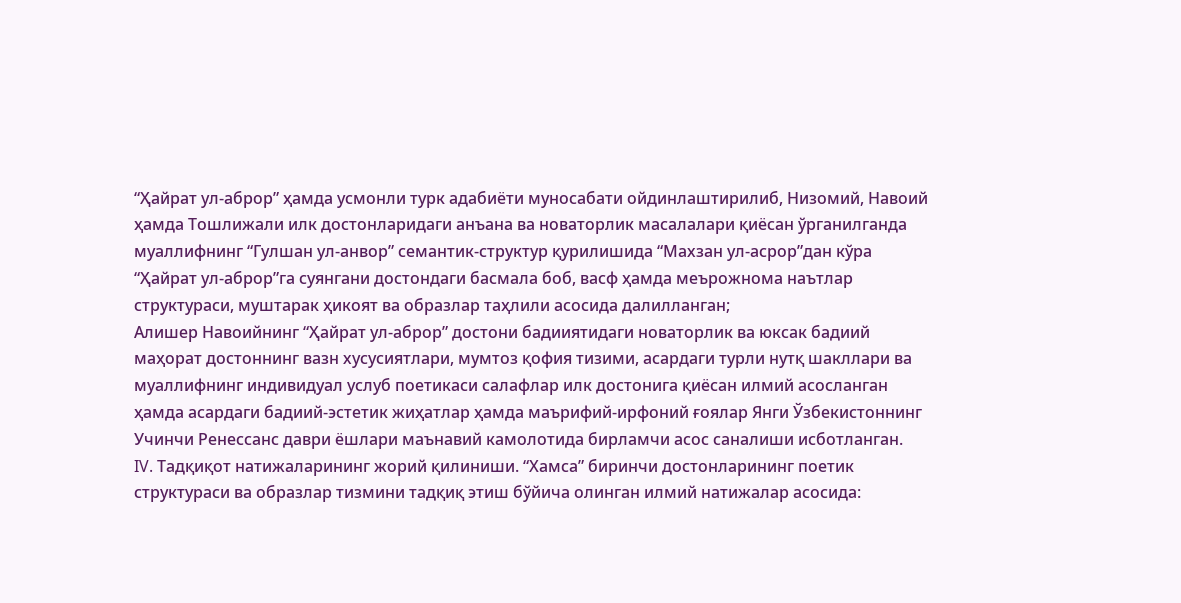“Ҳайрат ул-аброр” ҳамда усмонли турк адабиёти муносабати ойдинлаштирилиб, Низомий, Навоий ҳамда Тошлижали илк достонларидаги анъана ва новаторлик масалалари қиёсан ўрганилганда муаллифнинг “Гулшан ул-анвор” семантик-структур қурилишида “Махзан ул-асрор”дан кўра “Ҳайрат ул-аброр”га суянгани достондаги басмала боб, васф ҳамда меърожнома наътлар структураси, муштарак ҳикоят ва образлар таҳлили асосида далилланган;
Алишер Навоийнинг “Ҳайрат ул-аброр” достони бадииятидаги новаторлик ва юксак бадиий маҳорат достоннинг вазн хусусиятлари, мумтоз қофия тизими, асардаги турли нутқ шакллари ва муаллифнинг индивидуал услуб поетикаси салафлар илк достонига қиёсан илмий асосланган ҳамда асардаги бадиий-эстетик жиҳатлар ҳамда маърифий-ирфоний ғоялар Янги Ўзбекистоннинг Учинчи Ренессанс даври ёшлари маънавий камолотида бирламчи асос саналиши исботланган.
IV. Тадқиқот натижаларининг жорий қилиниши. “Хамса” биринчи достонларининг поетик структураси ва образлар тизмини тадқиқ этиш бўйича олинган илмий натижалар асосида: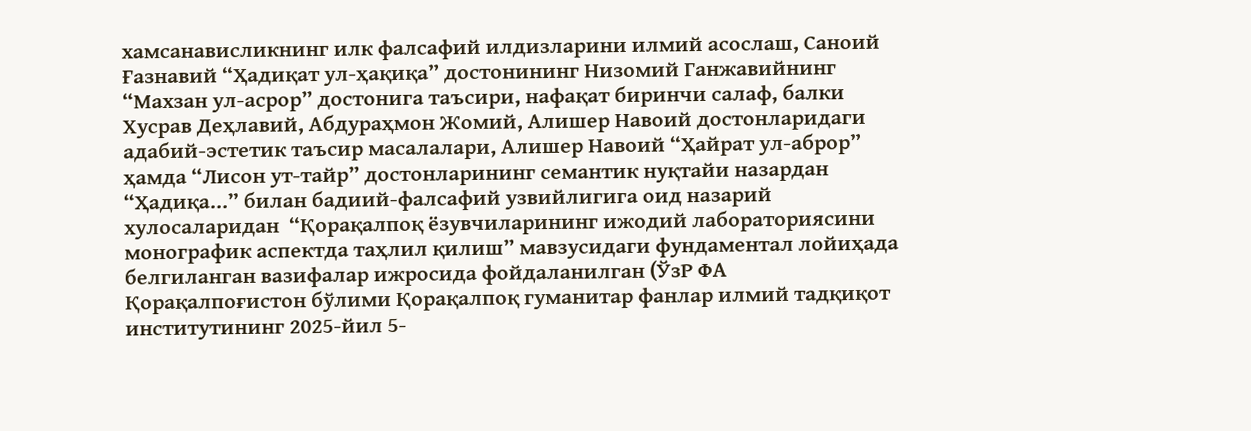хамсанависликнинг илк фалсафий илдизларини илмий асослаш, Саноий Ғазнавий “Ҳадиқат ул-ҳақиқа” достонининг Низомий Ганжавийнинг “Махзан ул-асрор” достонига таъсири, нафақат биринчи салаф, балки Хусрав Деҳлавий, Абдураҳмон Жомий, Алишер Навоий достонларидаги адабий-эстетик таъсир масалалари, Алишер Навоий “Ҳайрат ул-аброр” ҳамда “Лисон ут-тайр” достонларининг семантик нуқтайи назардан “Ҳадиқа…” билан бадиий-фалсафий узвийлигига оид назарий хулосаларидан  “Қорақалпоқ ёзувчиларининг ижодий лабораториясини монографик аспектда таҳлил қилиш” мавзусидаги фундаментал лойиҳада белгиланган вазифалар ижросида фойдаланилган (ЎзР ФА Қорақалпоғистон бўлими Қорақалпоқ гуманитар фанлар илмий тадқиқот институтининг 2025-йил 5-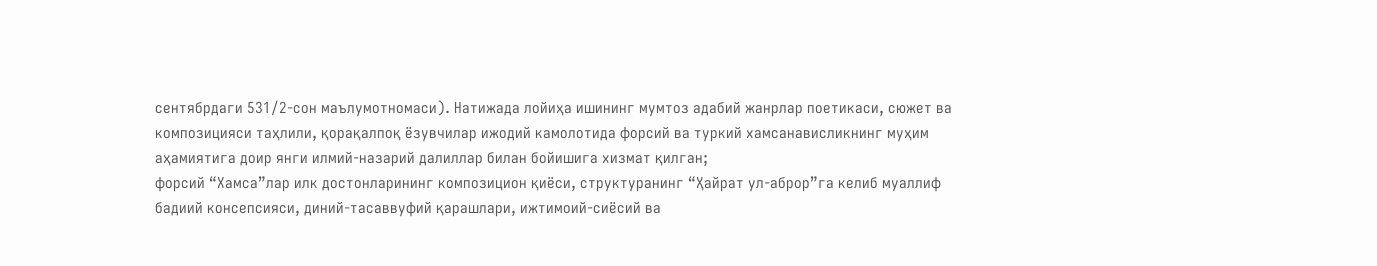сентябрдаги 531/2-сон маълумотномаси). Натижада лойиҳа ишининг мумтоз адабий жанрлар поетикаси, сюжет ва композицияси таҳлили, қорақалпоқ ёзувчилар ижодий камолотида форсий ва туркий хамсанависликнинг муҳим аҳамиятига доир янги илмий-назарий далиллар билан бойишига хизмат қилган;
форсий “Хамса”лар илк достонларининг композицион қиёси, структуранинг “Ҳайрат ул-аброр”га келиб муаллиф бадиий консепсияси, диний-тасаввуфий қарашлари, ижтимоий-сиёсий ва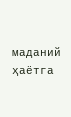маданий ҳаётга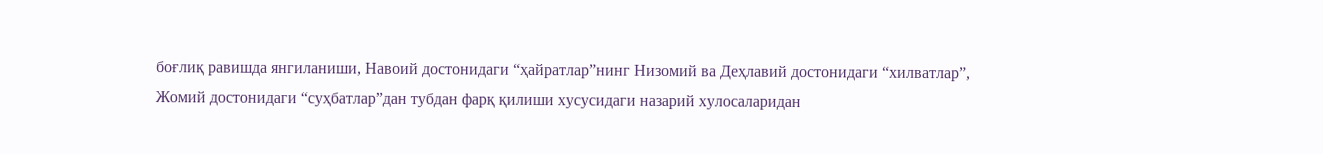боғлиқ равишда янгиланиши, Навоий достонидаги “ҳайратлар”нинг Низомий ва Деҳлавий достонидаги “хилватлар”, Жомий достонидаги “суҳбатлар”дан тубдан фарқ қилиши хусусидаги назарий хулосаларидан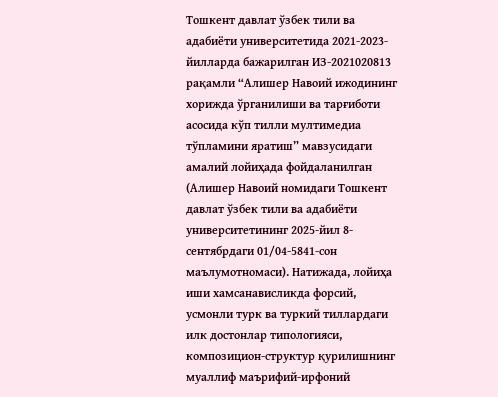Тошкент давлат ўзбек тили ва адабиёти университетида 2021-2023-йилларда бажарилган ИЗ-2021020813 рақамли “Алишер Навоий ижодининг хорижда ўрганилиши ва тарғиботи асосида кўп тилли мултимедиа тўпламини яратиш” мавзусидаги амалий лойиҳада фойдаланилган (Алишер Навоий номидаги Тошкент давлат ўзбек тили ва адабиёти университетининг 2025-йил 8-сентябрдаги 01/04-5841-сон маълумотномаси). Натижада, лойиҳа иши хамсанависликда форсий, усмонли турк ва туркий тиллардаги илк достонлар типологияси, композицион-структур қурилишнинг муаллиф маърифий-ирфоний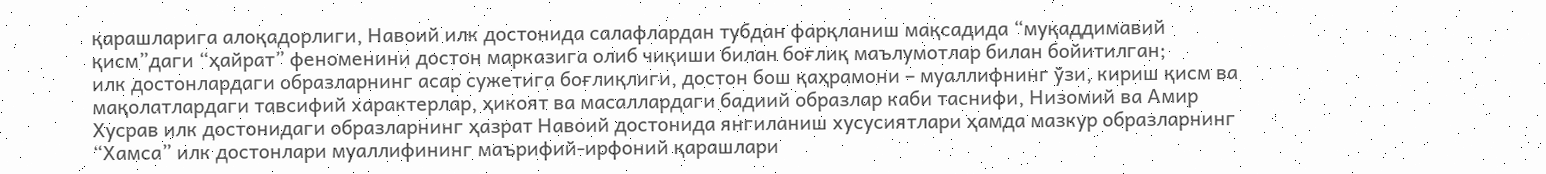қарашларига алоқадорлиги, Навоий илк достонида салафлардан тубдан фарқланиш мақсадида “муқаддимавий қисм”даги “ҳайрат” феноменини достон марказига олиб чиқиши билан боғлиқ маълумотлар билан бойитилган;
илк достонлардаги образларнинг асар сужетига боғлиқлиги, достон бош қаҳрамони – муаллифнинг ўзи, кириш қисм ва мақолатлардаги тавсифий характерлар, ҳикоят ва масаллардаги бадиий образлар каби таснифи, Низомий ва Амир Хусрав илк достонидаги образларнинг ҳазрат Навоий достонида янгиланиш хусусиятлари ҳамда мазкур образларнинг “Хамса” илк достонлари муаллифининг маърифий-ирфоний қарашлари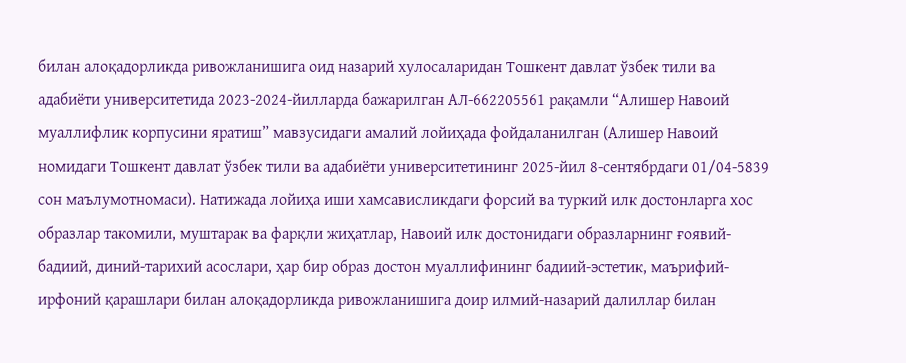билан алоқадорликда ривожланишига оид назарий хулосаларидан Тошкент давлат ўзбек тили ва адабиёти университетида 2023-2024-йилларда бажарилган АЛ-662205561 рақамли “Алишер Навоий муаллифлик корпусини яратиш” мавзусидаги амалий лойиҳада фойдаланилган (Алишер Навоий номидаги Тошкент давлат ўзбек тили ва адабиёти университетининг 2025-йил 8-сентябрдаги 01/04-5839 сон маълумотномаси). Натижада лойиҳа иши хамсависликдаги форсий ва туркий илк достонларга хос образлар такомили, муштарак ва фарқли жиҳатлар, Навоий илк достонидаги образларнинг ғоявий-бадиий, диний-тарихий асослари, ҳар бир образ достон муаллифининг бадиий-эстетик, маърифий-ирфоний қарашлари билан алоқадорликда ривожланишига доир илмий-назарий далиллар билан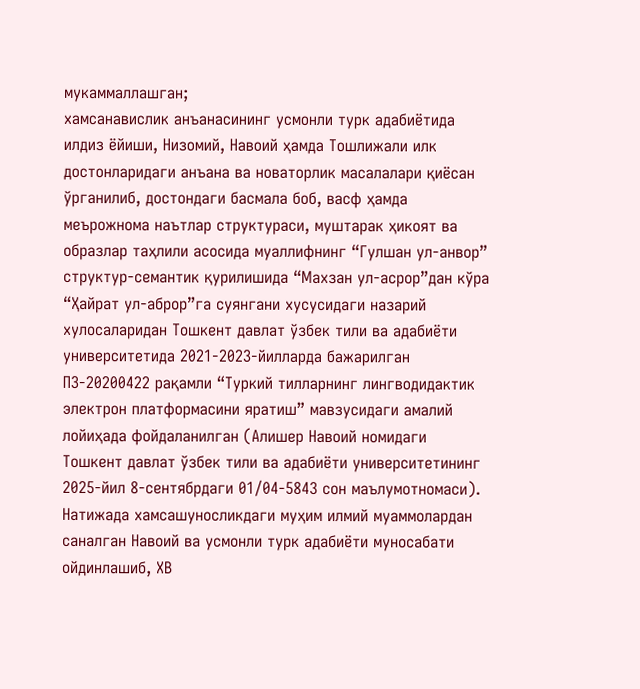мукаммаллашган;
хамсанавислик анъанасининг усмонли турк адабиётида илдиз ёйиши, Низомий, Навоий ҳамда Тошлижали илк достонларидаги анъана ва новаторлик масалалари қиёсан ўрганилиб, достондаги басмала боб, васф ҳамда меърожнома наътлар структураси, муштарак ҳикоят ва образлар таҳлили асосида муаллифнинг “Гулшан ул-анвор” структур-семантик қурилишида “Махзан ул-асрор”дан кўра “Ҳайрат ул-аброр”га суянгани хусусидаги назарий хулосаларидан Тошкент давлат ўзбек тили ва адабиёти университетида 2021-2023-йилларда бажарилган ПЗ-20200422 рақамли “Туркий тилларнинг лингводидактик электрон платформасини яратиш” мавзусидаги амалий лойиҳада фойдаланилган (Алишер Навоий номидаги Тошкент давлат ўзбек тили ва адабиёти университетининг 2025-йил 8-сентябрдаги 01/04-5843 сон маълумотномаси). Натижада хамсашуносликдаги муҳим илмий муаммолардан саналган Навоий ва усмонли турк адабиёти муносабати ойдинлашиб, ХВ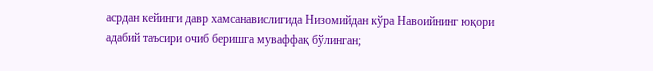асрдан кейинги давр хамсанавислигида Низомийдан кўра Навоийнинг юқори адабий таъсири очиб беришга муваффақ бўлинган;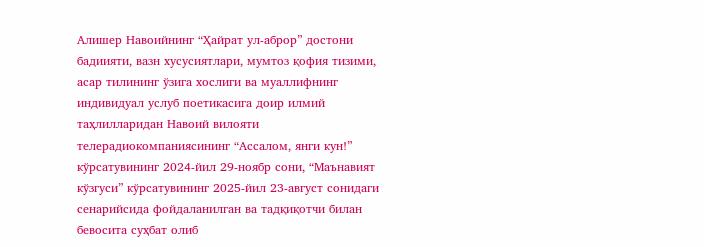Алишер Навоийнинг “Ҳайрат ул-аброр” достони бадиияти, вазн хусусиятлари, мумтоз қофия тизими, асар тилининг ўзига хослиги ва муаллифнинг индивидуал услуб поетикасига доир илмий таҳлилларидан Навоий вилояти телерадиокомпаниясининг “Ассалом, янги кун!” кўрсатувининг 2024-йил 29-ноябр сони, “Маънавият кўзгуси” кўрсатувининг 2025-йил 23-август сонидаги сенарийсида фойдаланилган ва тадқиқотчи билан бевосита суҳбат олиб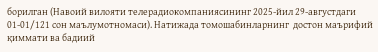борилган (Навоий вилояти телерадиокомпаниясининг 2025-йил 29-августдаги 01-01/121 сон маълумотномаси). Натижада томошабинларнинг  достон маърифий қиммати ва бадиий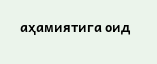аҳамиятига оид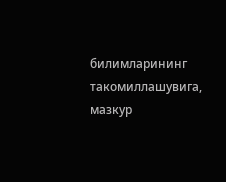билимларининг такомиллашувига, мазкур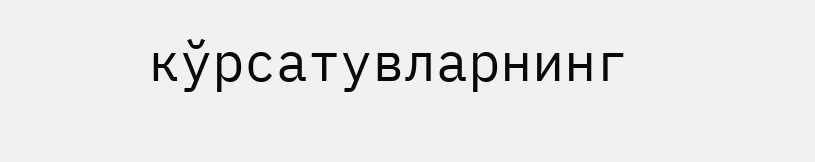кўрсатувларнинг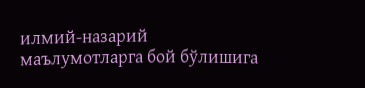илмий-назарий маълумотларга бой бўлишига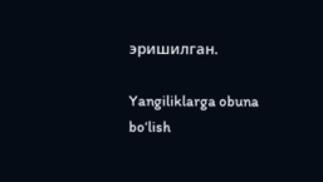эришилган.

Yangiliklarga obuna bo‘lish